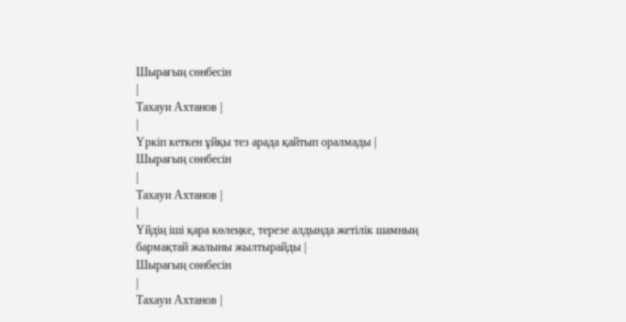Шырағың сөнбесін
|
Тахауи Ахтанов |
|
Үркіп кеткен ұйқы тез арада қайтып оралмады |
Шырағың сөнбесін
|
Тахауи Ахтанов |
|
Үйдің іші қара көлеңке, терезе алдында жетілік шамның бармақтай жалыны жылтырайды |
Шырағың сөнбесін
|
Тахауи Ахтанов |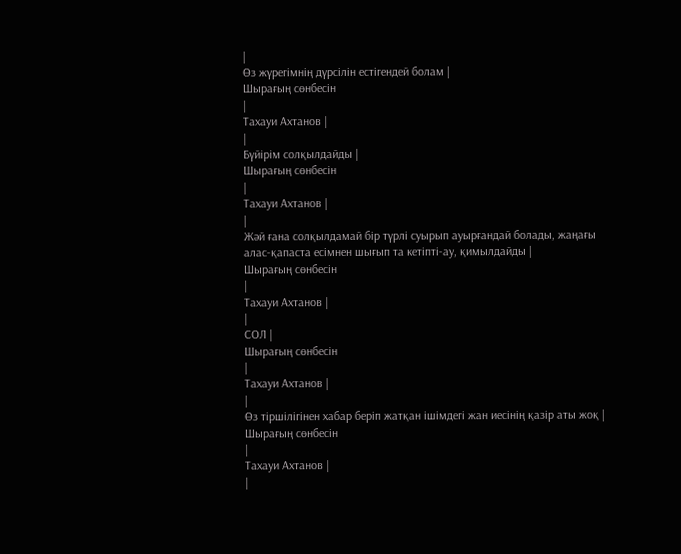|
Өз жүрегімнің дүрсілін естігендей болам |
Шырағың сөнбесін
|
Тахауи Ахтанов |
|
Бүйірім солқылдайды |
Шырағың сөнбесін
|
Тахауи Ахтанов |
|
Жәй ғана солқылдамай бір түрлі суырып ауырғандай болады, жаңағы алас-қапаста есімнен шығып та кетіпті-ау, қимылдайды |
Шырағың сөнбесін
|
Тахауи Ахтанов |
|
СОЛ |
Шырағың сөнбесін
|
Тахауи Ахтанов |
|
Өз тіршілігінен хабар беріп жатқан ішімдегі жан иесінің қазір аты жоқ |
Шырағың сөнбесін
|
Тахауи Ахтанов |
|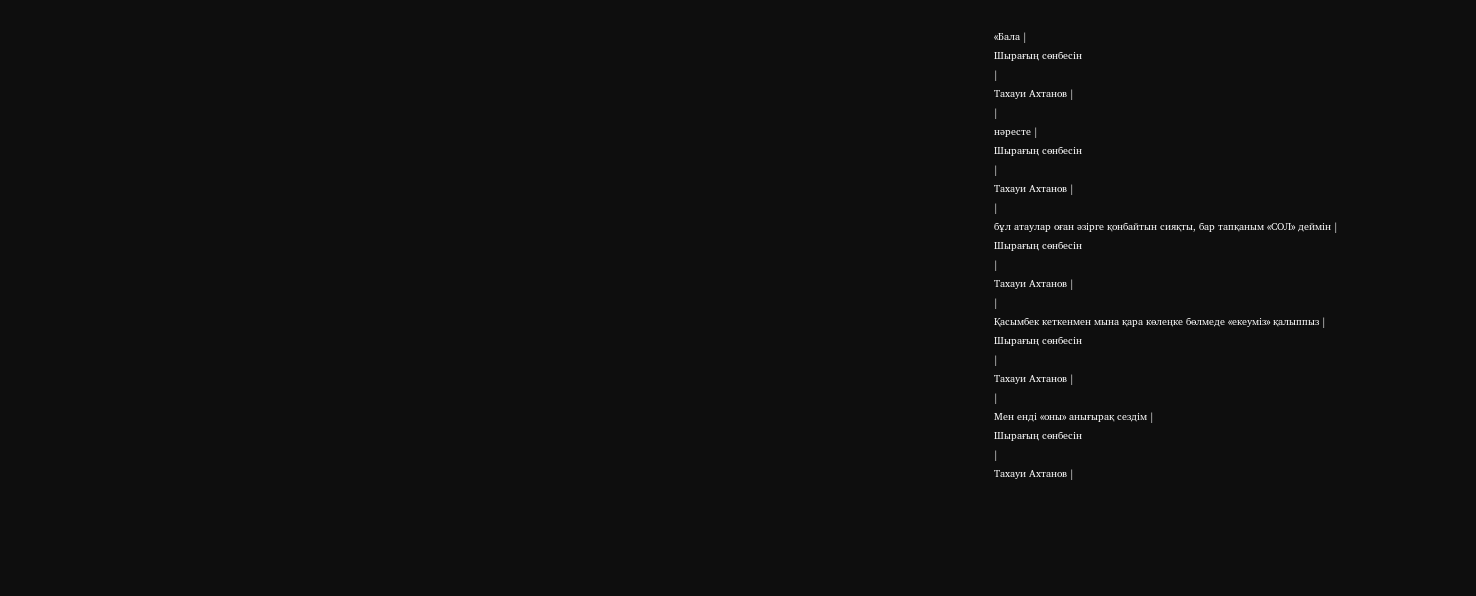«Бала |
Шырағың сөнбесін
|
Тахауи Ахтанов |
|
нәресте |
Шырағың сөнбесін
|
Тахауи Ахтанов |
|
бұл атаулар оған әзірге қонбайтын сияқты, бар тапқаным «СОЛ» деймін |
Шырағың сөнбесін
|
Тахауи Ахтанов |
|
Қасымбек кеткенмен мына қара көлеңке бөлмеде «екеуміз» қалыппыз |
Шырағың сөнбесін
|
Тахауи Ахтанов |
|
Мен енді «оны» анығырақ сездім |
Шырағың сөнбесін
|
Тахауи Ахтанов |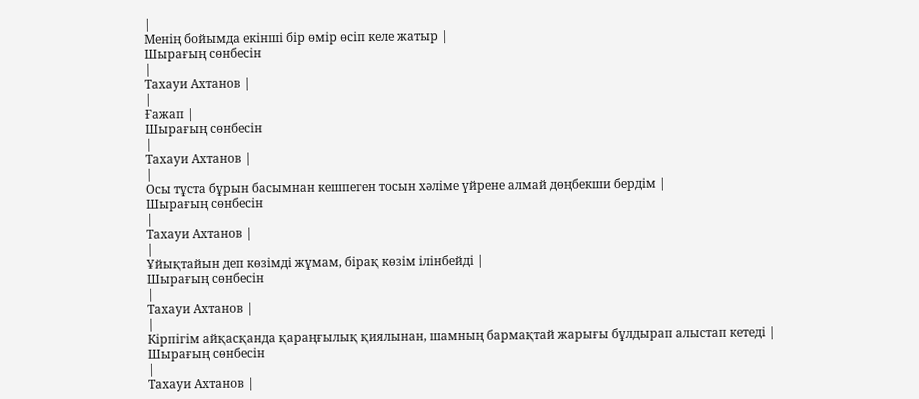|
Менің бойымда екінші бір өмір өсіп келе жатыр |
Шырағың сөнбесін
|
Тахауи Ахтанов |
|
Ғажап |
Шырағың сөнбесін
|
Тахауи Ахтанов |
|
Осы тұста бұрын басымнан кешпеген тосын хәліме үйрене алмай дөңбекши бердім |
Шырағың сөнбесін
|
Тахауи Ахтанов |
|
Ұйықтайын деп көзімді жұмам, бірақ көзім ілінбейді |
Шырағың сөнбесін
|
Тахауи Ахтанов |
|
Кірпігім айқасқанда қараңғылық қиялынан, шамның бармақтай жарығы бұлдырап алыстап кетеді |
Шырағың сөнбесін
|
Тахауи Ахтанов |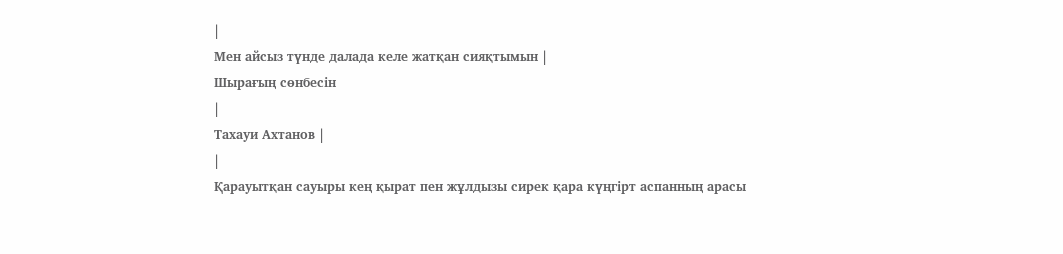|
Мен айсыз түнде далада келе жатқан сияқтымын |
Шырағың сөнбесін
|
Тахауи Ахтанов |
|
Қарауытқан сауыры кең қырат пен жұлдызы сирек қара күңгірт аспанның арасы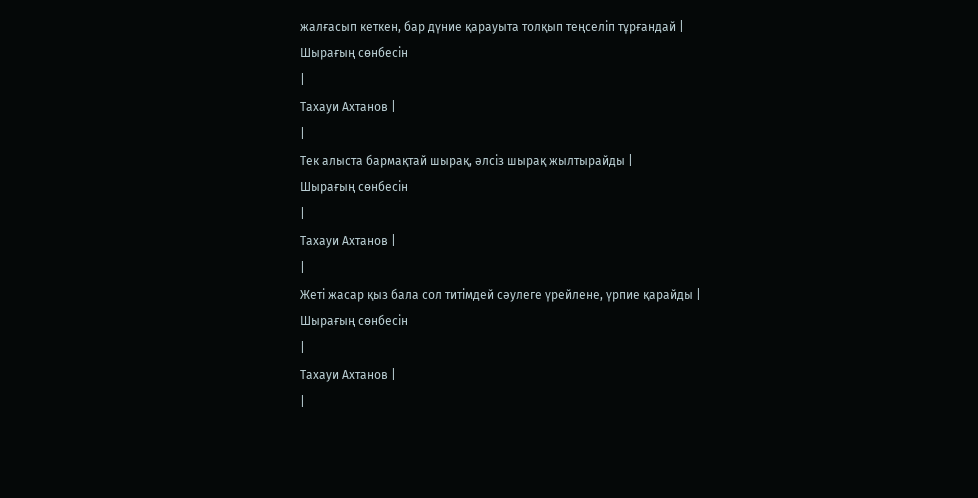жалғасып кеткен, бар дүние қарауыта толқып теңселіп тұрғандай |
Шырағың сөнбесін
|
Тахауи Ахтанов |
|
Тек алыста бармақтай шырақ, әлсіз шырақ жылтырайды |
Шырағың сөнбесін
|
Тахауи Ахтанов |
|
Жеті жасар қыз бала сол титімдей сәулеге үрейлене, үрпие қарайды |
Шырағың сөнбесін
|
Тахауи Ахтанов |
|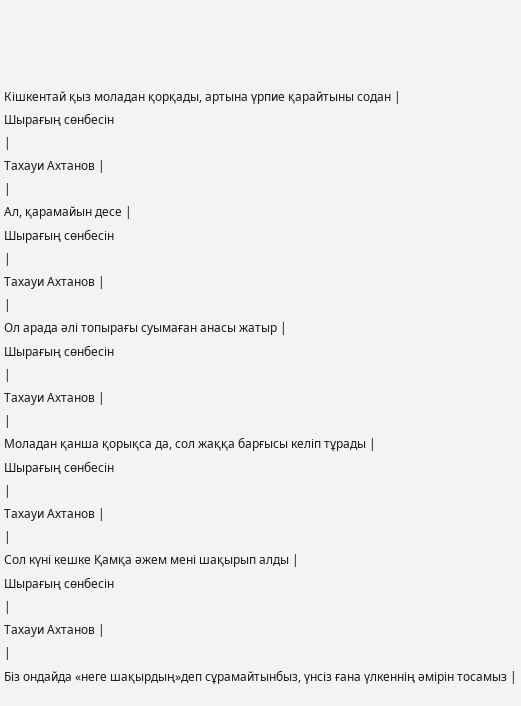Кішкентай қыз моладан қорқады, артына үрпие қарайтыны содан |
Шырағың сөнбесін
|
Тахауи Ахтанов |
|
Ал, қарамайын десе |
Шырағың сөнбесін
|
Тахауи Ахтанов |
|
Ол арада әлі топырағы суымаған анасы жатыр |
Шырағың сөнбесін
|
Тахауи Ахтанов |
|
Моладан қанша қорықса да, сол жаққа барғысы келіп тұрады |
Шырағың сөнбесін
|
Тахауи Ахтанов |
|
Сол күні кешке Қамқа әжем мені шақырып алды |
Шырағың сөнбесін
|
Тахауи Ахтанов |
|
Біз ондайда «неге шақырдың»деп сұрамайтынбыз, үнсіз ғана үлкеннің әмірін тосамыз |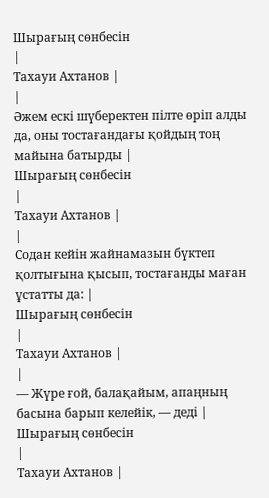Шырағың сөнбесін
|
Тахауи Ахтанов |
|
Әжем ескі шүберектен пілте өріп алды да, оны тостағандағы қойдың тоң майына батырды |
Шырағың сөнбесін
|
Тахауи Ахтанов |
|
Содан кейін жайнамазын бүктеп қолтығына қысып, тостағанды маған ұстатты да: |
Шырағың сөнбесін
|
Тахауи Ахтанов |
|
— Жүре ғой, балақайым, апаңның басына барып келейік, — деді |
Шырағың сөнбесін
|
Тахауи Ахтанов |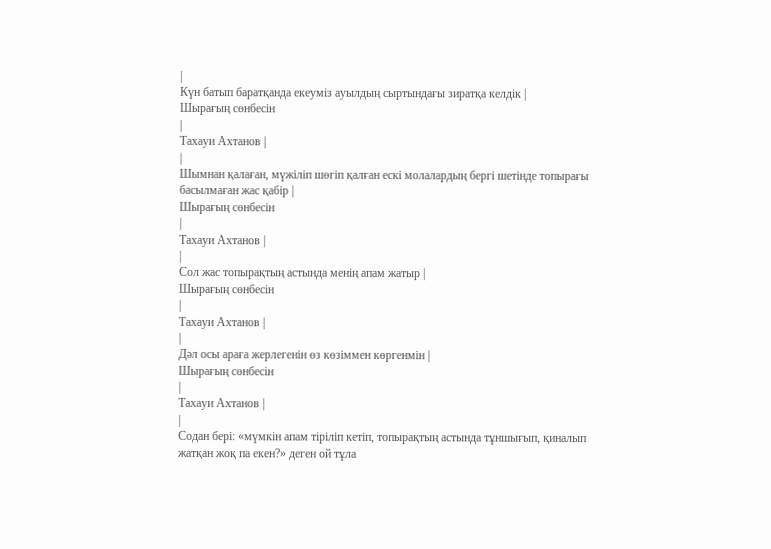|
Күн батып баратқанда екеуміз ауылдың сыртындағы зиратқа келдік |
Шырағың сөнбесін
|
Тахауи Ахтанов |
|
Шымнан қалаған, мүжіліп шөгіп қалған ескі молалардың бергі шетінде топырағы басылмаған жас қабір |
Шырағың сөнбесін
|
Тахауи Ахтанов |
|
Сол жас топырақтың астында менің апам жатыр |
Шырағың сөнбесін
|
Тахауи Ахтанов |
|
Дәл осы араға жерлегенін өз көзіммен көргенмін |
Шырағың сөнбесін
|
Тахауи Ахтанов |
|
Содан бері: «мүмкін апам тіріліп кетіп, топырақтың астында тұншығып, қиналып жатқан жоқ па екен?» деген ой тұла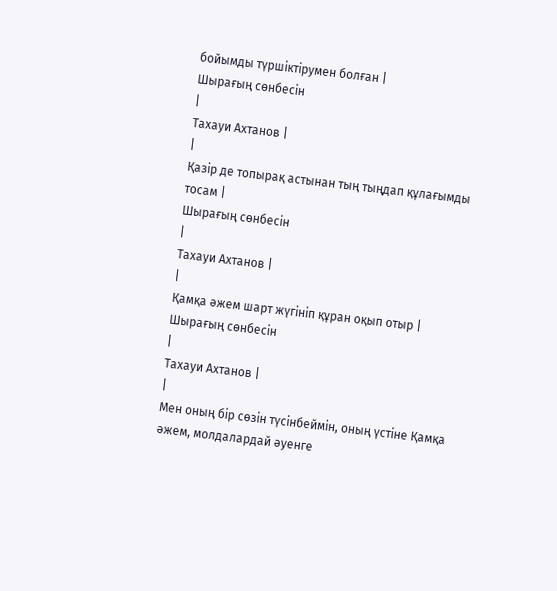бойымды түршіктірумен болған |
Шырағың сөнбесін
|
Тахауи Ахтанов |
|
Қазір де топырақ астынан тың тыңдап құлағымды тосам |
Шырағың сөнбесін
|
Тахауи Ахтанов |
|
Қамқа әжем шарт жүгініп құран оқып отыр |
Шырағың сөнбесін
|
Тахауи Ахтанов |
|
Мен оның бір сөзін түсінбеймін, оның үстіне Қамқа әжем, молдалардай әуенге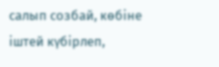салып созбай, көбіне іштей күбірлеп,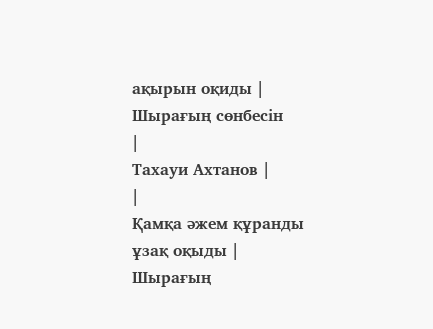ақырын оқиды |
Шырағың сөнбесін
|
Тахауи Ахтанов |
|
Қамқа әжем құранды ұзақ оқыды |
Шырағың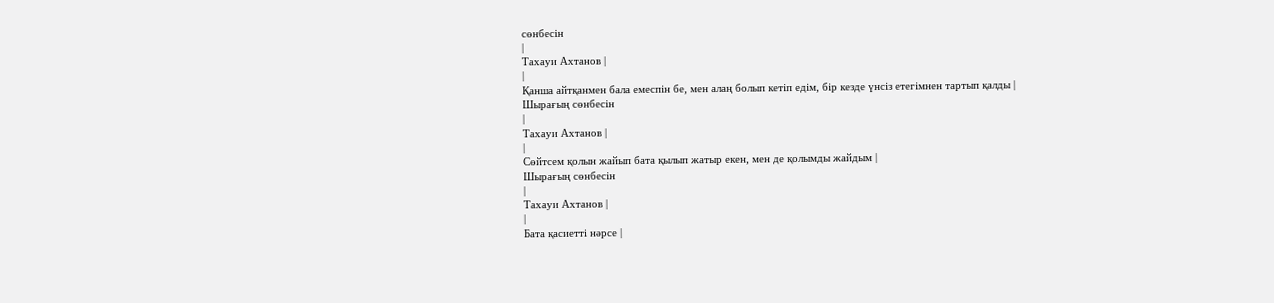сөнбесін
|
Тахауи Ахтанов |
|
Қанша айтқанмен бала емеспін бе, мен алаң болып кетіп едім, бір кезде үнсіз етегімнен тартып қалды |
Шырағың сөнбесін
|
Тахауи Ахтанов |
|
Сөйтсем қолын жайып бата қылып жатыр екен, мен де қолымды жайдым |
Шырағың сөнбесін
|
Тахауи Ахтанов |
|
Бата қасиетті нәрсе |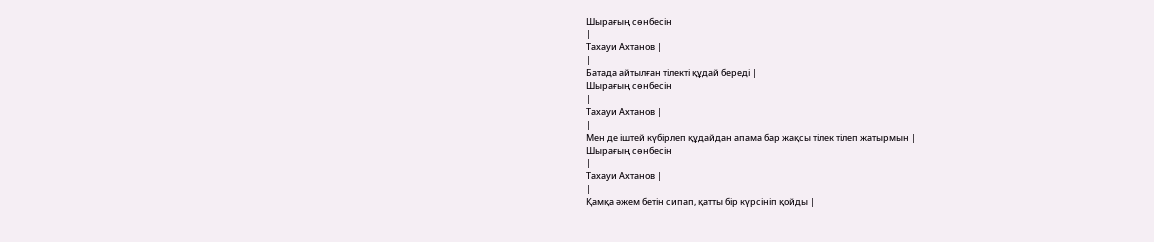Шырағың сөнбесін
|
Тахауи Ахтанов |
|
Батада айтылған тілекті құдай береді |
Шырағың сөнбесін
|
Тахауи Ахтанов |
|
Мен де іштей күбірлеп құдайдан апама бар жақсы тілек тілеп жатырмын |
Шырағың сөнбесін
|
Тахауи Ахтанов |
|
Қамқа әжем бетін сипап, қатты бір күрсініп қойды |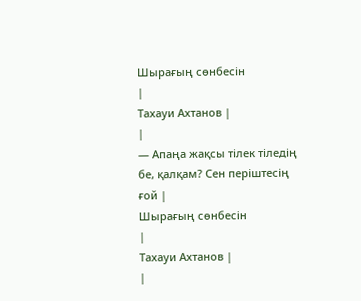Шырағың сөнбесін
|
Тахауи Ахтанов |
|
— Апаңа жақсы тілек тіледің бе, қалқам? Сен періштесің ғой |
Шырағың сөнбесін
|
Тахауи Ахтанов |
|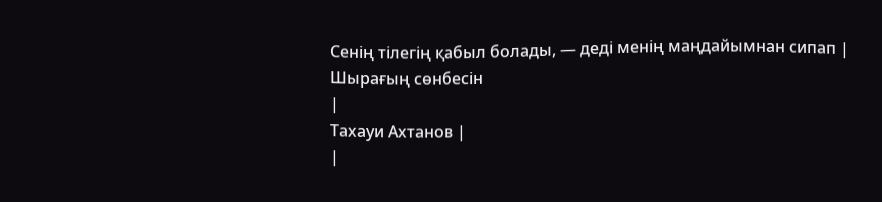Сенің тілегің қабыл болады, — деді менің маңдайымнан сипап |
Шырағың сөнбесін
|
Тахауи Ахтанов |
|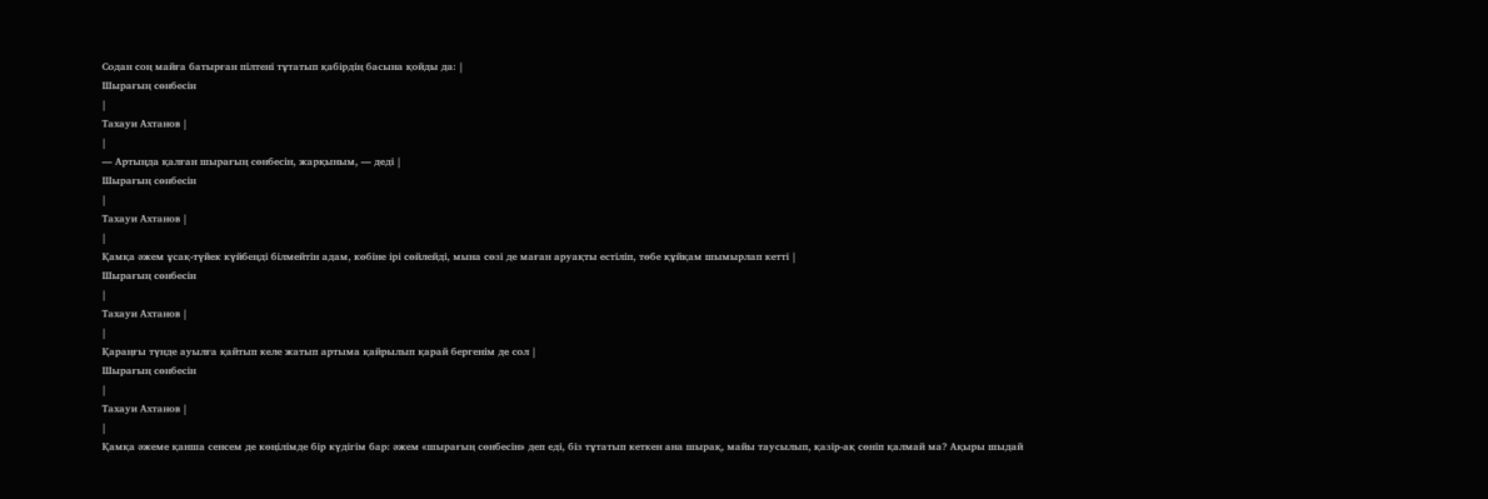Содан соң майға батырған пілтені тұтатып қабірдің басына қойды да: |
Шырағың сөнбесін
|
Тахауи Ахтанов |
|
— Артыңда қалған шырағың сөнбесін, жарқыным, — деді |
Шырағың сөнбесін
|
Тахауи Ахтанов |
|
Қамқа әжем ұсақ-түйек күйбеңді білмейтін адам, көбіне ірі сөйлейді, мына сөзі де маған аруақты естіліп, төбе құйқам шымырлап кетті |
Шырағың сөнбесін
|
Тахауи Ахтанов |
|
Қараңғы түнде ауылға қайтып келе жатып артыма қайрылып қарай бергенім де сол |
Шырағың сөнбесін
|
Тахауи Ахтанов |
|
Қамқа әжеме қанша сенсем де көңілімде бір күдігім бар: әжем «шырағың сөнбесін» деп еді, біз тұтатып кеткен ана шырақ, майы таусылып, қазір-ақ сөніп қалмай ма? Ақыры шыдай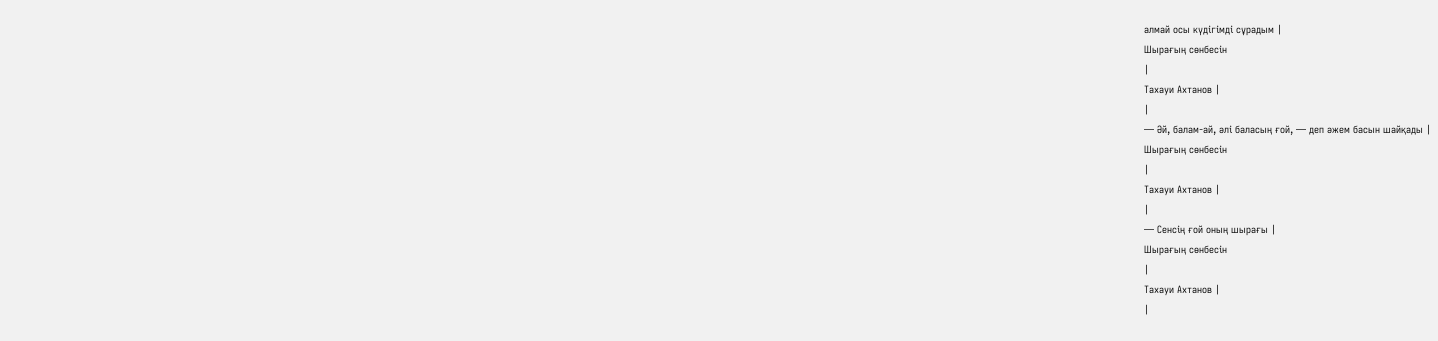алмай осы күдігімді сұрадым |
Шырағың сөнбесін
|
Тахауи Ахтанов |
|
— Әй, балам-ай, әлі баласың ғой, — деп әжем басын шайқады |
Шырағың сөнбесін
|
Тахауи Ахтанов |
|
— Сенсің ғой оның шырағы |
Шырағың сөнбесін
|
Тахауи Ахтанов |
|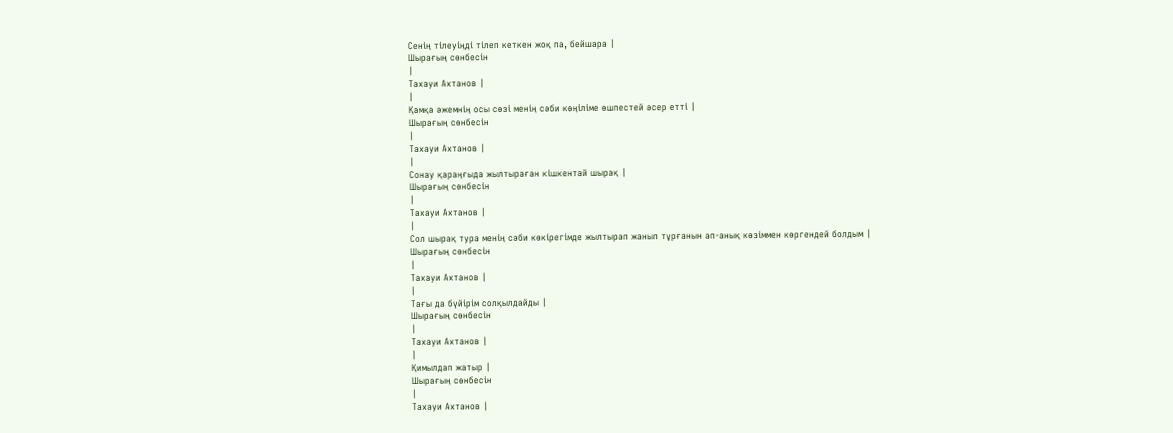Сенің тілеуіңді тілеп кеткен жоқ па, бейшара |
Шырағың сөнбесін
|
Тахауи Ахтанов |
|
Қамқа әжемнің осы сөзі менің сәби көңіліме өшпестей әсер етті |
Шырағың сөнбесін
|
Тахауи Ахтанов |
|
Сонау қараңғыда жылтыраған кішкентай шырақ |
Шырағың сөнбесін
|
Тахауи Ахтанов |
|
Сол шырақ тура менің сәби көкірегімде жылтырап жанып тұрғанын ап-анық көзіммен көргендей болдым |
Шырағың сөнбесін
|
Тахауи Ахтанов |
|
Тағы да бүйірім солқылдайды |
Шырағың сөнбесін
|
Тахауи Ахтанов |
|
Қимылдап жатыр |
Шырағың сөнбесін
|
Тахауи Ахтанов |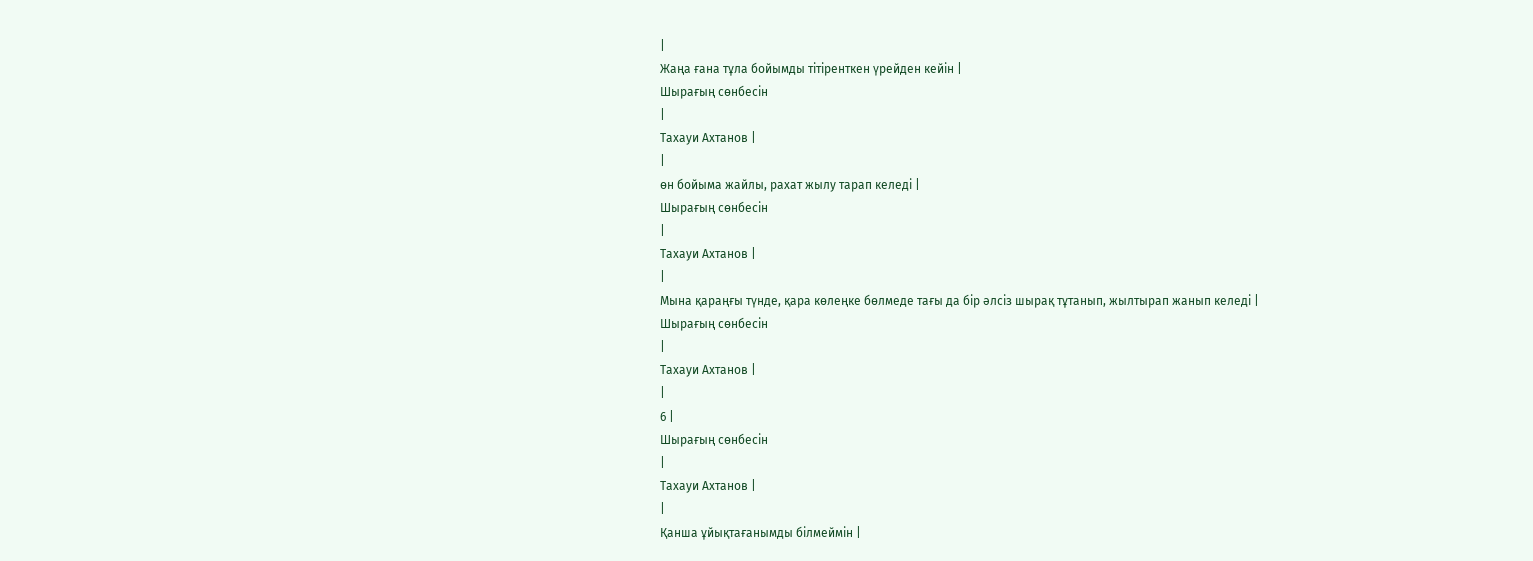|
Жаңа ғана тұла бойымды тітіренткен үрейден кейін |
Шырағың сөнбесін
|
Тахауи Ахтанов |
|
өн бойыма жайлы, рахат жылу тарап келеді |
Шырағың сөнбесін
|
Тахауи Ахтанов |
|
Мына қараңғы түнде, қара көлеңке бөлмеде тағы да бір әлсіз шырақ тұтанып, жылтырап жанып келеді |
Шырағың сөнбесін
|
Тахауи Ахтанов |
|
6 |
Шырағың сөнбесін
|
Тахауи Ахтанов |
|
Қанша ұйықтағанымды білмеймін |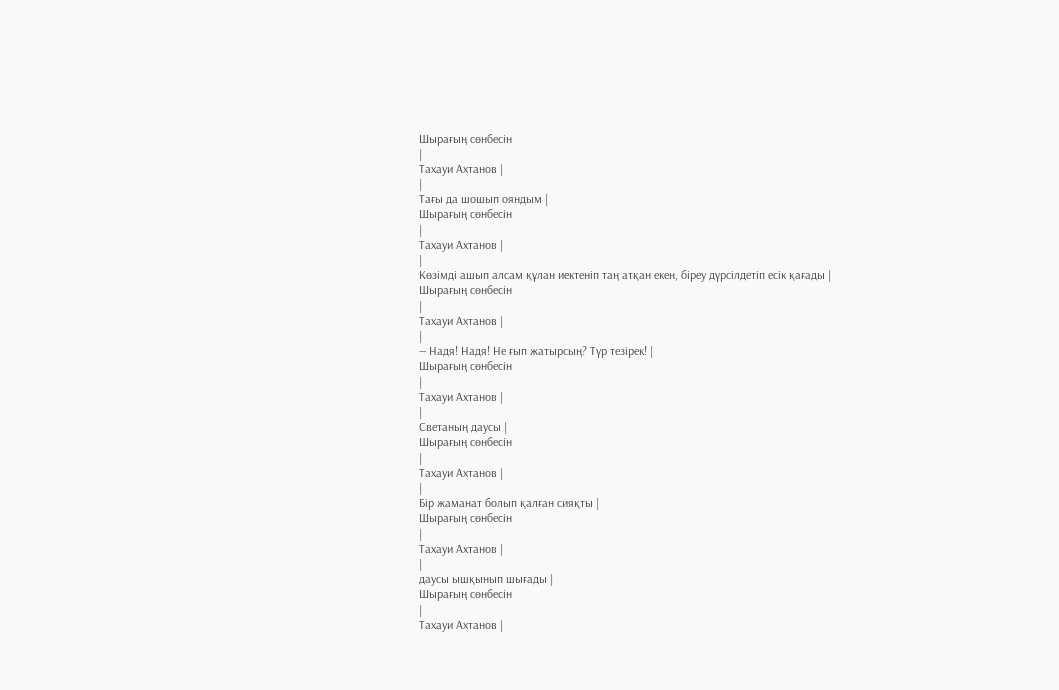Шырағың сөнбесін
|
Тахауи Ахтанов |
|
Тағы да шошып ояндым |
Шырағың сөнбесін
|
Тахауи Ахтанов |
|
Көзімді ашып алсам құлан иектеніп таң атқан екен, біреу дүрсілдетіп есік қағады |
Шырағың сөнбесін
|
Тахауи Ахтанов |
|
— Надя! Надя! Не ғып жатырсың? Түр тезірек! |
Шырағың сөнбесін
|
Тахауи Ахтанов |
|
Светаның даусы |
Шырағың сөнбесін
|
Тахауи Ахтанов |
|
Бір жаманат болып қалған сияқты |
Шырағың сөнбесін
|
Тахауи Ахтанов |
|
даусы ышқынып шығады |
Шырағың сөнбесін
|
Тахауи Ахтанов |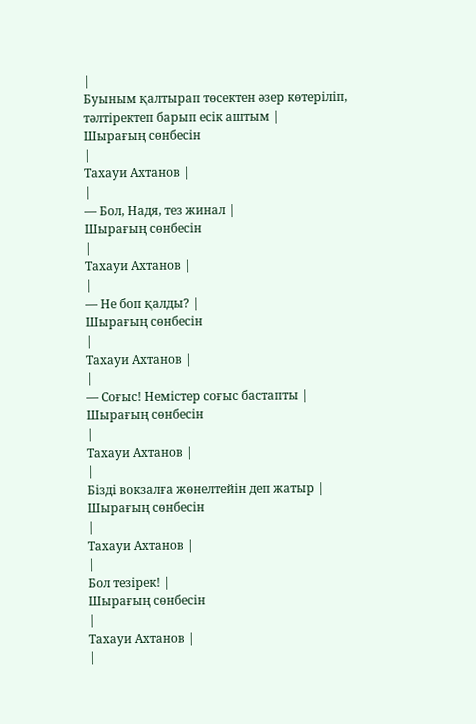|
Буыным қалтырап төсектен әзер көтеріліп, тәлтіректеп барып есік аштым |
Шырағың сөнбесін
|
Тахауи Ахтанов |
|
— Бол, Надя, тез жинал |
Шырағың сөнбесін
|
Тахауи Ахтанов |
|
— Не боп қалды? |
Шырағың сөнбесін
|
Тахауи Ахтанов |
|
— Соғыс! Немістер соғыс бастапты |
Шырағың сөнбесін
|
Тахауи Ахтанов |
|
Бізді вокзалға жөнелтейін деп жатыр |
Шырағың сөнбесін
|
Тахауи Ахтанов |
|
Бол тезірек! |
Шырағың сөнбесін
|
Тахауи Ахтанов |
|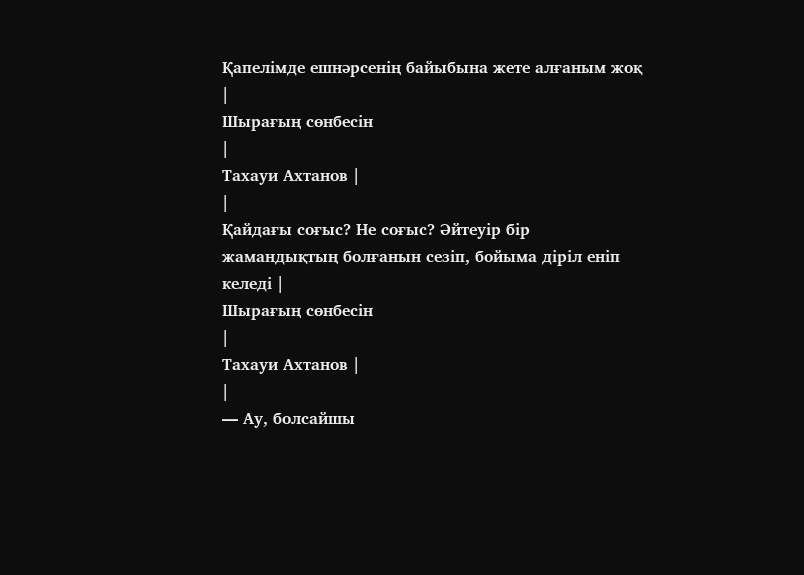Қапелімде ешнәрсенің байыбына жете алғаным жоқ |
Шырағың сөнбесін
|
Тахауи Ахтанов |
|
Қайдағы соғыс? Не соғыс? Әйтеуір бір жамандықтың болғанын сезіп, бойыма діріл еніп келеді |
Шырағың сөнбесін
|
Тахауи Ахтанов |
|
— Ау, болсайшы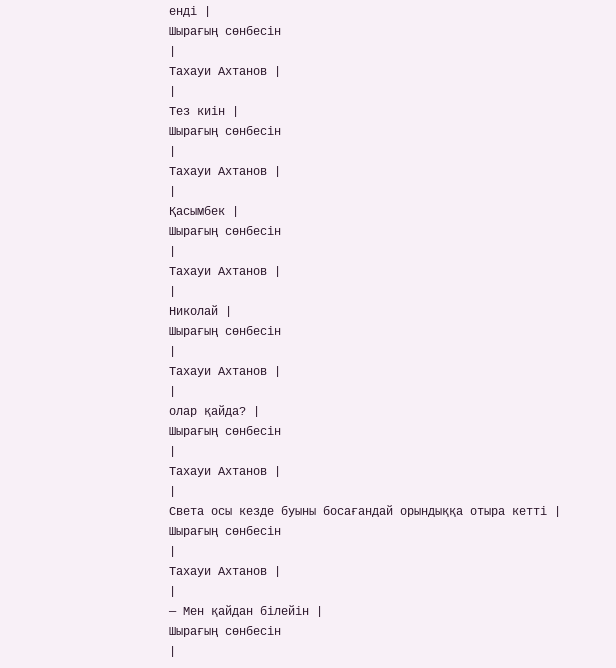енді |
Шырағың сөнбесін
|
Тахауи Ахтанов |
|
Тез киін |
Шырағың сөнбесін
|
Тахауи Ахтанов |
|
Қасымбек |
Шырағың сөнбесін
|
Тахауи Ахтанов |
|
Николай |
Шырағың сөнбесін
|
Тахауи Ахтанов |
|
олар қайда? |
Шырағың сөнбесін
|
Тахауи Ахтанов |
|
Света осы кезде буыны босағандай орындыққа отыра кетті |
Шырағың сөнбесін
|
Тахауи Ахтанов |
|
— Мен қайдан білейін |
Шырағың сөнбесін
|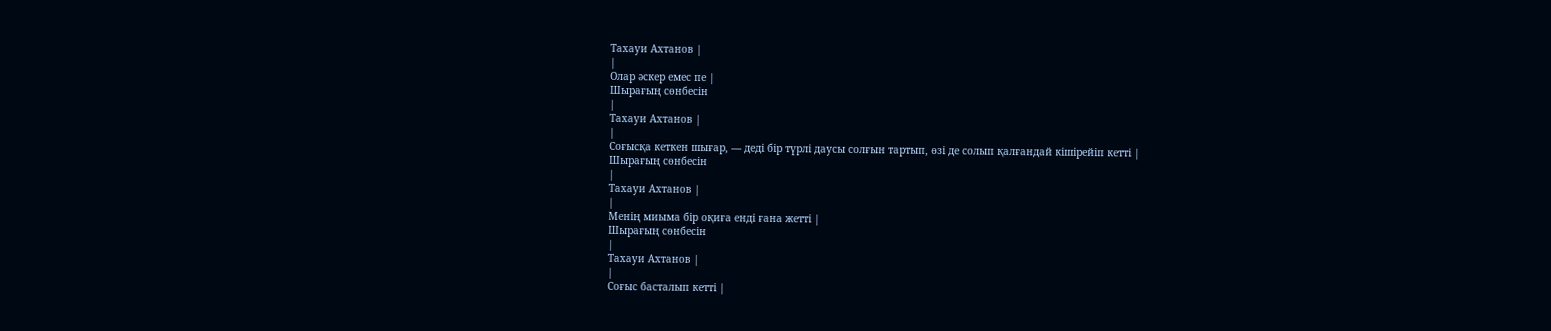Тахауи Ахтанов |
|
Олар әскер емес пе |
Шырағың сөнбесін
|
Тахауи Ахтанов |
|
Соғысқа кеткен шығар, — деді бір түрлі даусы солғын тартып, өзі де солып қалғандай кішірейіп кетті |
Шырағың сөнбесін
|
Тахауи Ахтанов |
|
Менің миыма бip оқиға енді ғана жетті |
Шырағың сөнбесін
|
Тахауи Ахтанов |
|
Соғыс басталып кетті |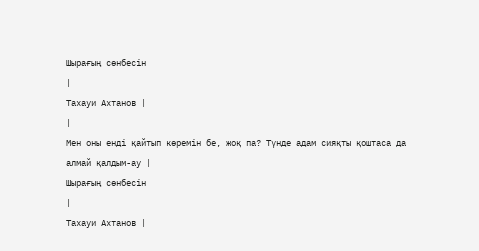Шырағың сөнбесін
|
Тахауи Ахтанов |
|
Мен оны енді қайтып көремін бе, жоқ па? Түнде адам сияқты қоштаса да алмай қалдым-ау |
Шырағың сөнбесін
|
Тахауи Ахтанов |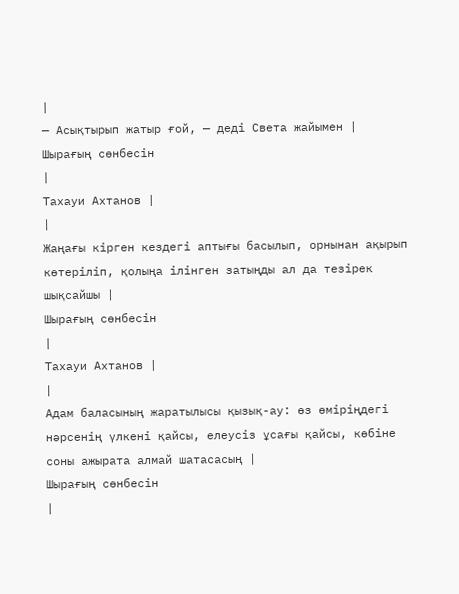|
— Асықтырып жатыр ғой, — деді Света жайымен |
Шырағың сөнбесін
|
Тахауи Ахтанов |
|
Жаңағы кірген кездегі аптығы басылып, орнынан ақырып көтеріліп, қолыңа ілінген затыңды ал да тезірек шықсайшы |
Шырағың сөнбесін
|
Тахауи Ахтанов |
|
Адам баласының жаратылысы қызық-ау: өз өміріңдегі нәрсенің үлкені қайсы, елеусіз ұсағы қайсы, көбіне соны ажырата алмай шатасасың |
Шырағың сөнбесін
|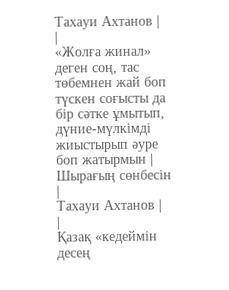Тахауи Ахтанов |
|
«Жолға жинал» деген соң, тас төбемнен жай боп түскен соғысты да бір сәтке ұмытып, дүние-мүлкімді жиыстырып әуре боп жатырмын |
Шырағың сөнбесін
|
Тахауи Ахтанов |
|
Қазақ «кедеймін десең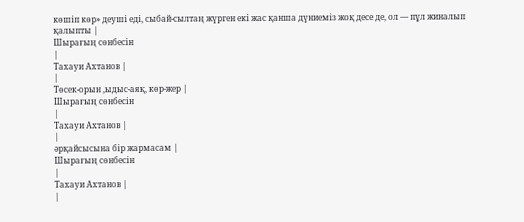көшіп көр» деуші еді, сыбай-сылтаң жүрген екі жас қанша дүниеміз жоқ десе де, ол — пұл жиналып қалыпты |
Шырағың сөнбесін
|
Тахауи Ахтанов |
|
Төсек-орын ,ыдыс-аяқ, көр-жер |
Шырағың сөнбесін
|
Тахауи Ахтанов |
|
әрқайсысына бір жармасам |
Шырағың сөнбесін
|
Тахауи Ахтанов |
|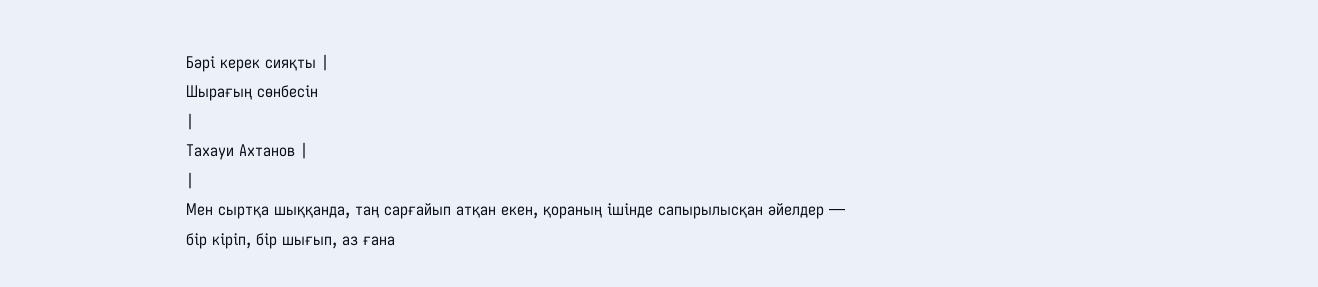Бәрі керек сияқты |
Шырағың сөнбесін
|
Тахауи Ахтанов |
|
Мен сыртқа шыққанда, таң сарғайып атқан екен, қораның ішінде сапырылысқан әйелдер — бір кіріп, бір шығып, аз ғана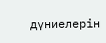дүниелерін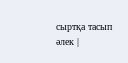сыртқа тасып әлек |